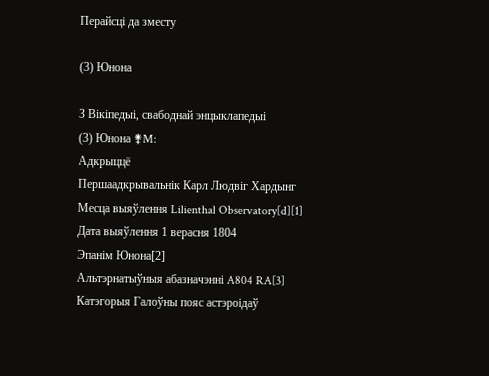Перайсці да зместу

(3) Юнона

З Вікіпедыі, свабоднай энцыклапедыі
(3) Юнона ⚵M:
Адкрыццё
Першаадкрывальнік Карл Людвіг Хардынг
Месца выяўлення Lilienthal Observatory[d][1]
Дата выяўлення 1 верасня 1804
Эпанім Юнона[2]
Альтэрнатыўныя абазначэнні A804 RA[3]
Катэгорыя Галоўны пояс астэроідаў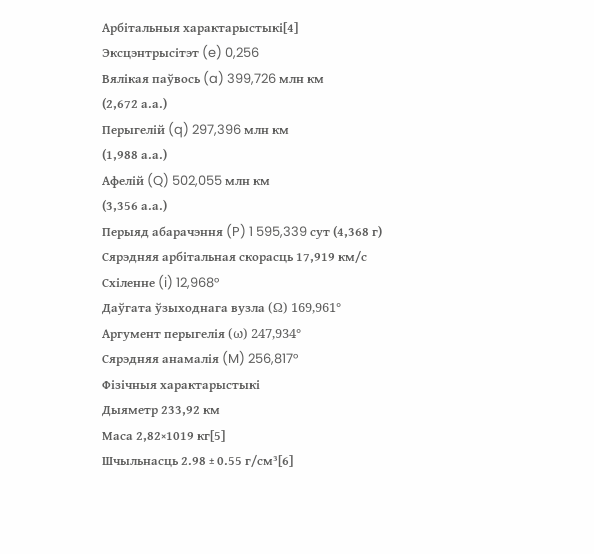Арбітальныя характарыстыкі[4]
Эксцэнтрысітэт (e) 0,256
Вялікая паўвось (a) 399,726 млн км
(2,672 а.а.)
Перыгелій (q) 297,396 млн км
(1,988 а.а.)
Афелій (Q) 502,055 млн км
(3,356 а.а.)
Перыяд абарачэння (P) 1 595,339 сут (4,368 г)
Сярэдняя арбітальная скорасць 17,919 км/с
Схіленне (i) 12,968°
Даўгата ўзыходнага вузла (Ω) 169,961°
Аргумент перыгелія (ω) 247,934°
Сярэдняя анамалія (M) 256,817°
Фізічныя характарыстыкі
Дыяметр 233,92 км
Маса 2,82×1019 кг[5]
Шчыльнасць 2.98 ± 0.55 г/см³[6]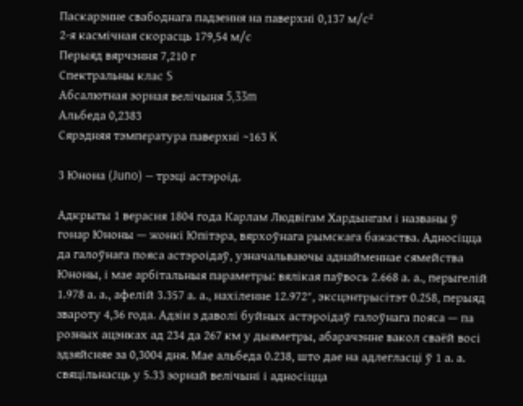Паскарэнне свабоднага падзення на паверхні 0,137 м/с²
2-я касмічная скорасць 179,54 м/с
Перыяд вярчэння 7,210 г
Спектральны клас S
Абсалютная зорная велічыня 5,33m
Альбеда 0,2383
Сярэдняя тэмпература паверхні ~163 K

3 Юнона (Juno) — трэці астэроід.

Адкрыты 1 верасня 1804 года Карлам Людвігам Хардынгам і названы ў гонар Юноны — жонкі Юпітэра, вярхоўнага рымскага бажаства. Адносіцца да галоўнага пояса астэроідаў, узначальваючы аднайменнае сямейства Юноны, і мае арбітальныя параметры: вялікая паўвось 2.668 а. а., перыгелій 1.978 а. а., афелій 3.357 а. а., нахіленне 12.972°, эксцэнтрысітэт 0.258, перыяд звароту 4,36 года. Адзін з даволі буйных астэроідаў галоўнага пояса — па розных ацэнках ад 234 да 267 км у дыяметры, абарачэнне вакол сваёй восі здзяйсняе за 0,3004 дня. Мае альбеда 0.238, што дае на адлегласці ў 1 а. а. свяцільнасць у 5.33 зорнай велічыні і адносіцца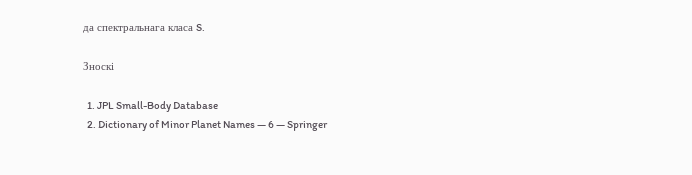да спектральнага класа S.

Зноскі

  1. JPL Small-Body Database
  2. Dictionary of Minor Planet Names — 6 — Springer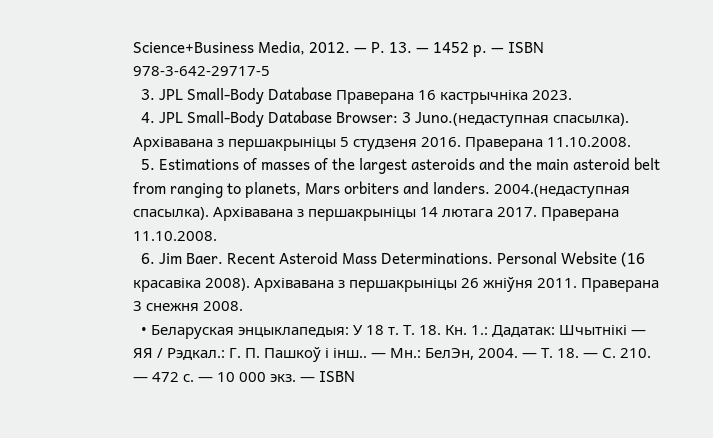Science+Business Media, 2012. — P. 13. — 1452 p. — ISBN 978-3-642-29717-5
  3. JPL Small-Body Database Праверана 16 кастрычніка 2023.
  4. JPL Small-Body Database Browser: 3 Juno.(недаступная спасылка). Архівавана з першакрыніцы 5 студзеня 2016. Праверана 11.10.2008.
  5. Estimations of masses of the largest asteroids and the main asteroid belt from ranging to planets, Mars orbiters and landers. 2004.(недаступная спасылка). Архівавана з першакрыніцы 14 лютага 2017. Праверана 11.10.2008.
  6. Jim Baer. Recent Asteroid Mass Determinations. Personal Website (16 красавіка 2008). Архівавана з першакрыніцы 26 жніўня 2011. Праверана 3 снежня 2008.
  • Беларуская энцыклапедыя: У 18 т. Т. 18. Кн. 1.: Дадатак: Шчытнікі — ЯЯ / Рэдкал.: Г. П. Пашкоў і інш.. — Мн.: БелЭн, 2004. — Т. 18. — С. 210. — 472 с. — 10 000 экз. — ISBN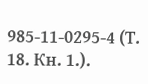985-11-0295-4 (Т. 18. Кн. 1.).